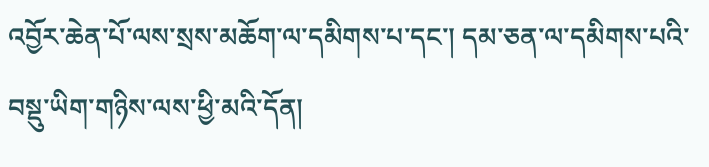འབྱོར་ཆེན་པོ་ལས་སྲས་མཆོག་ལ་དམིགས་པ་དང་། དམ་ཅན་ལ་དམིགས་པའི་བསྡུ་ཡིག་གཉིས་ལས་ཕྱི་མའི་དོན།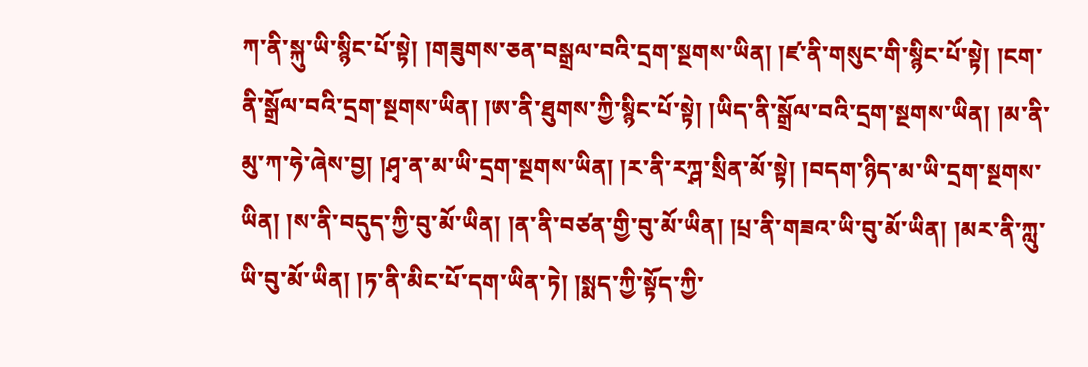ཀ་ནི་སྐུ་ཡི་སྙིང་པོ་སྟེ། །གཟུགས་ཅན་བསྒྲལ་བའི་དྲག་སྔགས་ཡིན། །ཛ་ནི་གསུང་གི་སྙིང་པོ་སྟེ། །ངག་ནི་སྒྲོལ་བའི་དྲག་སྔགས་ཡིན། །ཨ་ནི་ཐུགས་ཀྱི་སྙིང་པོ་སྟེ། །ཡིད་ནི་སྒྲོལ་བའི་དྲག་སྔགས་ཡིན། །མ་ནི་མུ་ཀ་ཧེ་ཞེས་བྱ། །ཤྭ་ན་མ་ཡི་དྲག་སྔགས་ཡིན། །ར་ནི་རཀྴ་སྲིན་མོ་སྟེ། །བདག་ཉིད་མ་ཡི་དྲག་སྔགས་ཡིན། །ས་ནི་བདུད་ཀྱི་བུ་མོ་ཡིན། །ན་ནི་བཙན་གྱི་བུ་མོ་ཡིན། །པྲ་ནི་གཟའ་ཡི་བུ་མོ་ཡིན། །མར་ནི་ཀླུ་ཡི་བུ་མོ་ཡིན། །ཏ་ནི་མིང་པོ་དག་ཡིན་ཏེ། །སྨད་ཀྱི་སྟོད་ཀྱི་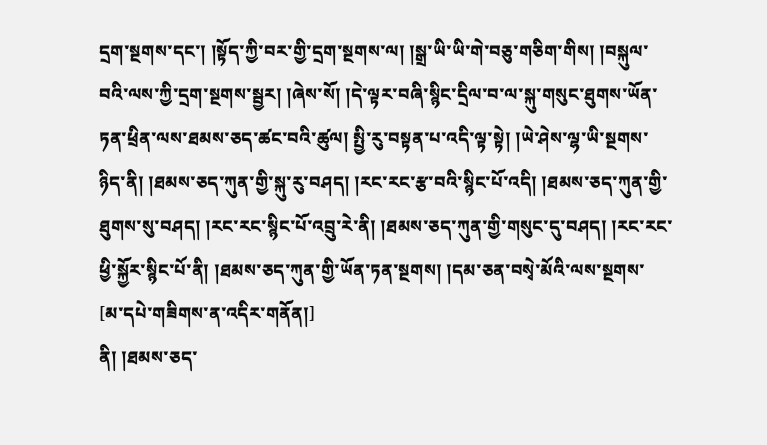དྲག་སྔགས་དང་། །སྟོད་ཀྱི་བར་གྱི་དྲག་སྔགས་ལ། །སྒྲ་ཡི་ཡི་གེ་བཅུ་གཅིག་གིས། །བསྐུལ་བའི་ལས་ཀྱི་དྲག་སྔགས་སྦྱར། །ཞེས་སོ། །དེ་ལྟར་བཞི་སྙིང་དྲིལ་བ་ལ་སྐུ་གསུང་ཐུགས་ཡོན་ཏན་ཕྲིན་ལས་ཐམས་ཅད་ཚང་བའི་ཚུལ། སྤྱི་རུ་བསྟན་པ་འདི་ལྟ་སྟེ། །ཡེ་ཤེས་ལྷ་ཡི་སྔགས་ཉིད་ནི། །ཐམས་ཅད་ཀུན་གྱི་སྐུ་རུ་བཤད། །རང་རང་རྩ་བའི་སྙིང་པོ་འདི། །ཐམས་ཅད་ཀུན་གྱི་ཐུགས་སུ་བཤད། །རང་རང་སྙིང་པོ་འབྲུ་རེ་ནི། །ཐམས་ཅད་ཀུན་གྱི་གསུང་དུ་བཤད། །རང་རང་ཕྱི་སྐྱོར་སྙིང་པོ་ནི། །ཐམས་ཅད་ཀུན་གྱི་ཡོན་ཏན་སྔགས། །དམ་ཅན་བསྭེ་མོའི་ལས་སྔགས་
[མ་དཔེ་གཟིགས་ན་འདིར་གནོན།]
ནི། །ཐམས་ཅད་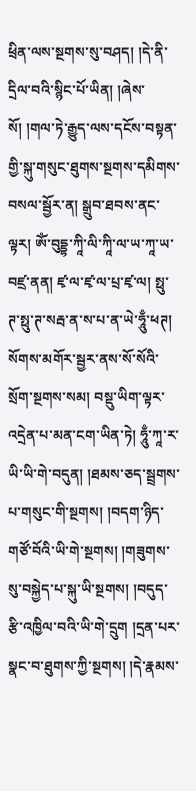ཕྲིན་ལས་སྔགས་སུ་བཤད། །དེ་ནི་དྲིལ་བའི་སྙིང་པོ་ཡིན། །ཞེས་སོ། །གལ་ཏེ་རྒྱུད་ལས་དངོས་བསྟན་གྱི་སྐུ་གསུང་ཐུགས་སྔགས་དམིགས་བསལ་སྦྱོར་ན། སྒྲུབ་ཐབས་ནང་ལྟར། ཨོཾ་བུདྡྷ་ཀཱི་ལི་ཀཱི་ལ་ཡ་ཀཱ་ཡ་བཛྲ་ནན། ཛྭ་ལ་ཛྭ་ལ་པྲ་ཛྭ་ལ། སྥུ་ཊ་སྥུ་ཊ་སརྦ་ན་ས་པ་ན་ཡེ་ཧཱུྃ་ཕཊ། སོགས་མགོར་སྦྱར་ནས་སོ་སོའི་སྲོག་སྔགས་སམ། བསྡུ་ཡིག་ལྟར་འདྲེན་པ་མན་ངག་ཡིན་ཏེ། ཧཱུྃ་ཀཱ་ར་ཡི་ཡི་གེ་བདུན། །ཐམས་ཅད་སྦྲགས་པ་གསུང་གི་སྔགས། །བདག་ཉིད་གཙོ་བོའི་ཡི་གེ་སྔགས། །གཟུགས་སུ་བསྐྱེད་པ་སྐུ་ཡི་སྔགས། །བདུད་རྩི་འཁྱིལ་བའི་ཡི་གེ་དྲུག །དྲན་པར་སྣང་བ་ཐུགས་ཀྱི་སྔགས། །དེ་རྣམས་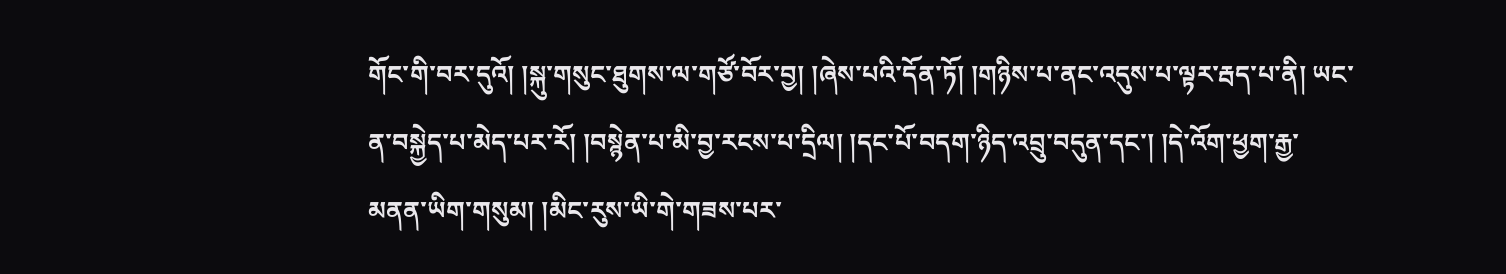གོང་གི་བར་དུའོ། །སྐུ་གསུང་ཐུགས་ལ་གཙོ་བོར་བྱ། །ཞེས་པའི་དོན་ཏོ། །གཉིས་པ་ནང་འདུས་པ་ལྟར་རྦད་པ་ནི། ཡང་ན་བསྐྱེད་པ་མེད་པར་རོ། །བསྙེན་པ་མི་བྱ་རངས་པ་དྲིལ། །དང་པོ་བདག་ཉིད་འབྲུ་བདུན་དང་། །དེ་འོག་ཕྱག་རྒྱ་མནན་ཡིག་གསུམ། །མིང་རུས་ཡི་གེ་གཟས་པར་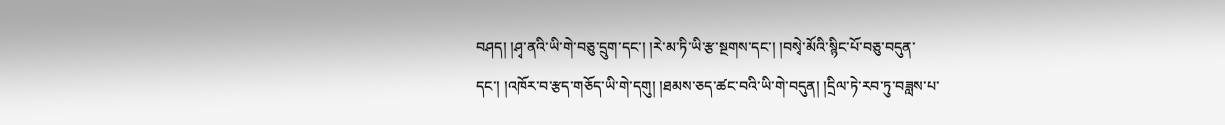བཤད། །ཤྭ་ནའི་ཡི་གེ་བཅུ་དྲུག་དང་། །རེ་མ་ཏི་ཡི་རྩ་སྔགས་དང་། །བསྭེ་མོའི་སྙིང་པོ་བཅུ་བདུན་དང་། །འཁོར་བ་རྩད་གཅོད་ཡི་གེ་དགུ། །ཐམས་ཅད་ཚང་བའི་ཡི་གེ་བདུན། །དྲིལ་ཏེ་རབ་ཏུ་བཟླས་པ་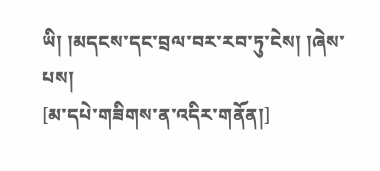ཡི། །མདངས་དང་བྲལ་བར་རབ་ཏུ་ངེས། །ཞེས་པས།
[མ་དཔེ་གཟིགས་ན་འདིར་གནོན།]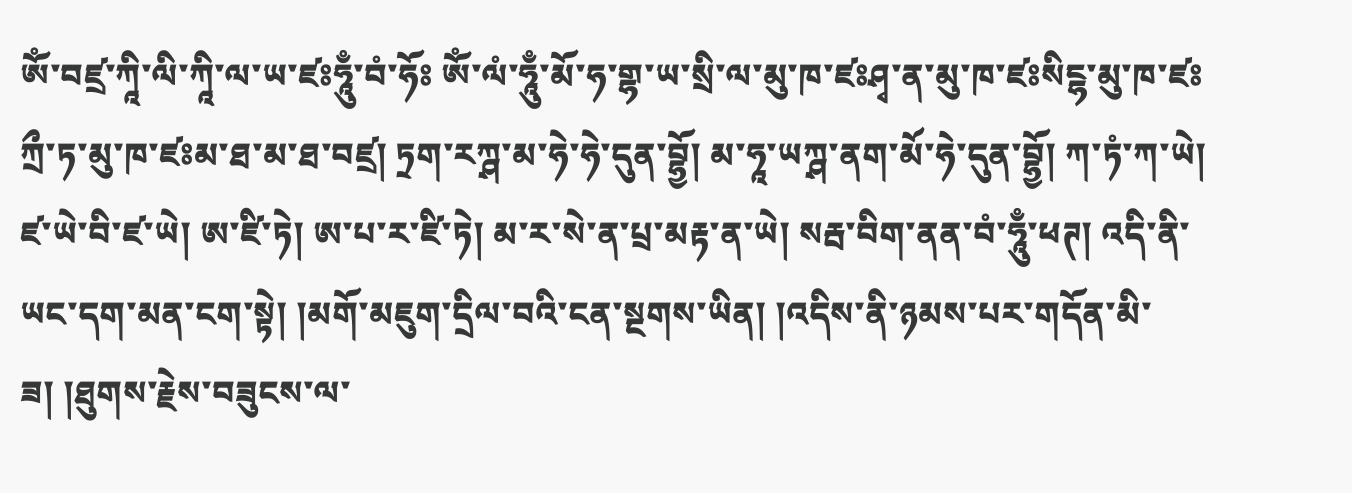ཨོཾ་བཛྲ་ཀཱི་ལི་ཀཱི་ལ་ཡ་ཛཿཧཱུྃ་བཾ་ཧོཿ ཨོཾ་ལཾ་ཧཱུྃ་མོ་ཧ་གྷ་ཡ་སྲི་ལ་མུ་ཁ་ཛཿཤྭ་ན་མུ་ཁ་ཛཿསིངྷ་མུ་ཁ་ཛཿཀྲྀ་ཏ་མུ་ཁ་ཛཿམ་ཐ་མ་ཐ་བཛྲ། ཏྲག་རཀྴ་མ་ཧེ་ཧེ་དུན་བྷྱོ། མ་ཧཱ་ཡཀྴ་ནག་མོ་ཧེ་དུན་བྷྱོ། ཀ་ཏཾ་ཀ་ཡེ། ཛ་ཡེ་བི་ཛ་ཡེ། ཨ་ཛི་ཏེ། ཨ་པ་ར་ཛི་ཏེ། མ་ར་སེ་ན་པྲ་མརྟ་ན་ཡེ། སརྦ་བིག་ནན་བཾ་ཧཱུྃ་ཕཊ། འདི་ནི་ཡང་དག་མན་ངག་སྟེ། །མགོ་མཇུག་དྲིལ་བའི་ངན་སྔགས་ཡིན། །འདིས་ནི་ཉམས་པར་གདོན་མི་ཟ། །ཐུགས་རྗེས་བཟུངས་ལ་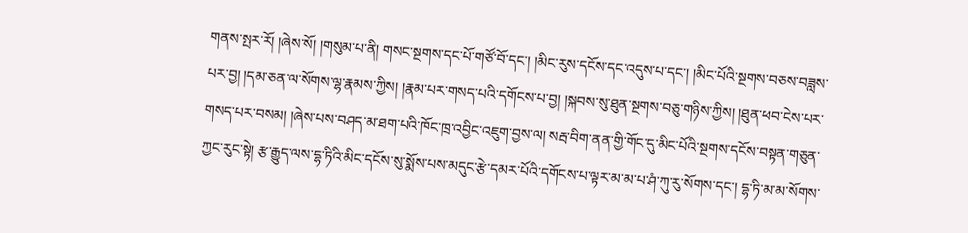གནས་སྤར་རོ། །ཞེས་སོ། །གསུམ་པ་ནི། གསང་སྔགས་དང་པོ་གཙོ་བོ་དང་། །མིང་རུས་དངོས་དང་འདུས་པ་དང་། །མིང་པོའི་སྔགས་བཅས་བཟླས་པར་བྱ། །དམ་ཅན་ལ་སོགས་ལྷ་རྣམས་ཀྱིས། །རྣམ་པར་གསད་པའི་དགོངས་པ་བྱ། །སྐབས་སུ་ཐུན་སྔགས་བཅུ་གཉིས་ཀྱིས། །ཐུན་ཕབ་ངེས་པར་གསད་པར་བསམ། །ཞེས་པས་བཤད་མ་ཐག་པའི་ཁོང་ཁྲ་འབྱིང་འཇུག་བྱས་ལ། སརྦ་བིག་ནན་གྱི་གོང་དུ་མིང་པོའི་སྔགས་དངོས་བསྟན་གཅུན་ཀྱང་རུང་སྟེ། རྩ་རྒྱུད་ལས་དྷ་ཏིའི་མིང་དངོས་སུ་སྨོས་པས་མདུང་རྩེ་དམར་པོའི་དགོངས་པ་ལྟར་མ་མ་པ་ཤཾ་ཀུ་རུ་སོགས་དང་། དྷ་ཏི་མ་མ་སོགས་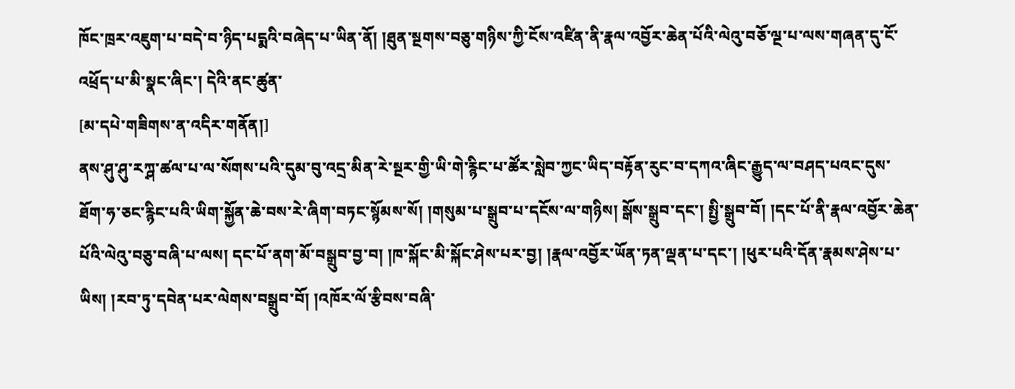ཁོང་ཁྲར་འཇུག་པ་བདེ་བ་ཉིད་པདྨའི་བཞེད་པ་ཡིན་ནོ། །ཐུན་སྔགས་བཅུ་གཉིས་ཀྱི་ངོས་འཛིན་ནི་རྣལ་འབྱོར་ཆེན་པོའི་ལེའུ་བཅོ་ལྔ་པ་ལས་གཞན་དུ་ངོ་འཕྲོད་པ་མི་སྣང་ཞིང་། དེའི་ནང་ཚུན་
[མ་དཔེ་གཟིགས་ན་འདིར་གནོན།]
ནས་ཤུ་ཤུ་རཀྴ་ཚལ་པ་ལ་སོགས་པའི་དུམ་བུ་འདྲ་མིན་རེ་སྔར་གྱི་ཡི་གེ་རྙིང་པ་ཚོར་སླེབ་ཀྱང་ཡིད་བརྟོན་རུང་བ་དཀའ་ཞིང་རྒྱུད་ལ་བཤད་པའང་དུས་ཐོག་ཧ་ཅང་རྙིང་པའི་ཡིག་སྐྱོན་ཆེ་བས་རེ་ཞིག་བཏང་སྙོམས་སོ། །གསུམ་པ་སྒྲུབ་པ་དངོས་ལ་གཉིས། སྒོས་སྒྲུབ་དང་། སྤྱི་སྒྲུབ་བོ། །དང་པོ་ནི་རྣལ་འབྱོར་ཆེན་པོའི་ལེའུ་བཅུ་བཞི་པ་ལས། དང་པོ་ནག་མོ་བསྒྲུབ་བྱ་བ། །ཁ་སྐོང་མི་སྐོང་ཤེས་པར་བྱ། །རྣལ་འབྱོར་ཡོན་ཏན་ལྡན་པ་དང་། །ཕུར་པའི་དོན་རྣམས་ཤེས་པ་ཡིས། །རབ་ཏུ་དབེན་པར་ལེགས་བསྒྲུབ་བོ། །འཁོར་ལོ་རྩིབས་བཞི་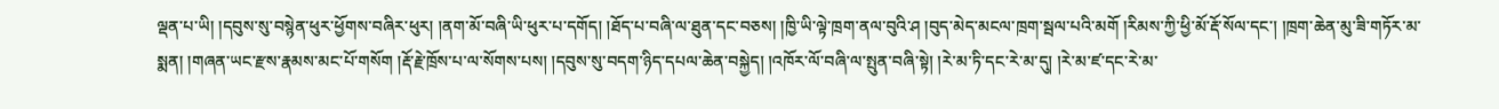ལྡན་པ་ཡི། །དབུས་སུ་བསྙེན་ཕུར་ཕྱོགས་བཞིར་ཕུར། །ནག་མོ་བཞི་ཡི་ཕུར་པ་དགོད། །ཐོད་པ་བཞི་ལ་ཐུན་དང་བཅས། །ཁྱི་ཡི་ལྟེ་ཁྲག་ནལ་བུའི་ཤ །བུད་མེད་མངལ་ཁྲག་སྦལ་པའི་མགོ །རིམས་ཀྱི་ཕྱི་མོ་རྡོ་སོལ་དང་། །ཁྲག་ཆེན་མུ་ཟི་གཏོར་མ་སྨན། །གཞན་ཡང་རྫས་རྣམས་མང་པོ་གསོག །རྡོ་རྗེ་ཁྲོས་པ་ལ་སོགས་པས། །དབུས་སུ་བདག་ཉིད་དཔལ་ཆེན་བསྐྱེད། །འཁོར་ལོ་བཞི་ལ་སྤུན་བཞི་སྟེ། །རེ་མ་ཏི་དང་རེ་མ་དུ། །རེ་མ་ཛ་དང་རེ་མ་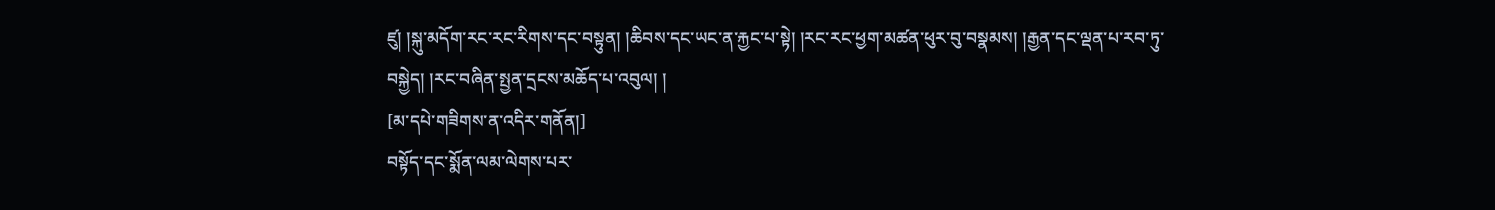ཛུ། །སྐུ་མདོག་རང་རང་རིགས་དང་བསྟུན། །ཆིབས་དང་ཡང་ན་རྐྱང་པ་སྟེ། །རང་རང་ཕྱག་མཚན་ཕུར་བུ་བསྣམས། །རྒྱན་དང་ལྡན་པ་རབ་ཏུ་བསྐྱེད། །རང་བཞིན་སྤྱན་དྲངས་མཆོད་པ་འབུལ། །
[མ་དཔེ་གཟིགས་ན་འདིར་གནོན།]
བསྟོད་དང་སྨོན་ལམ་ལེགས་པར་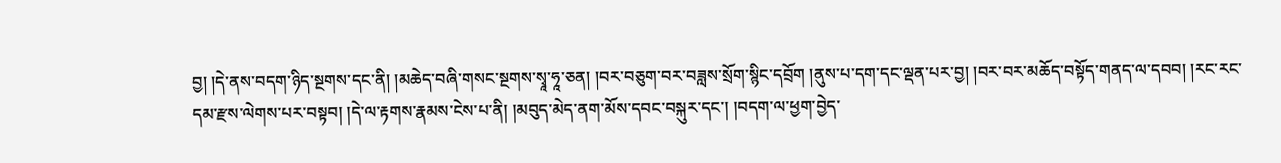བྱ། །དེ་ནས་བདག་ཉིད་སྔགས་དང་ནི། །མཆེད་བཞི་གསང་སྔགས་སྭཱ་ཧཱ་ཅན། །བར་བཅུག་བར་བཟླས་སྲོག་སྙིང་དབྲོག །ནུས་པ་དག་དང་ལྡན་པར་བྱ། །བར་བར་མཆོད་བསྟོད་གནད་ལ་དབབ། །རང་རང་དམ་རྫས་ལེགས་པར་བསྟབ། །དེ་ལ་རྟགས་རྣམས་ངེས་པ་ནི། །མབུད་མེད་ནག་མོས་དབང་བསྐུར་དང་། །བདག་ལ་ཕྱག་བྱེད་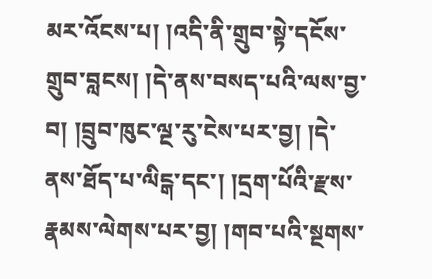མར་འོངས་པ། །འདི་ནི་གྲུབ་སྟེ་དངོས་གྲུབ་བླངས། །དེ་ནས་བསད་པའི་ལས་བྱ་བ། །བྲུབ་ཁུང་ལྔ་རུ་ངེས་པར་བྱ། །དེ་ནས་ཐོད་པ་ལིངྒ་དང་། །དྲག་པོའི་རྫས་རྣམས་ལེགས་པར་བྱ། །གབ་པའི་སྔགས་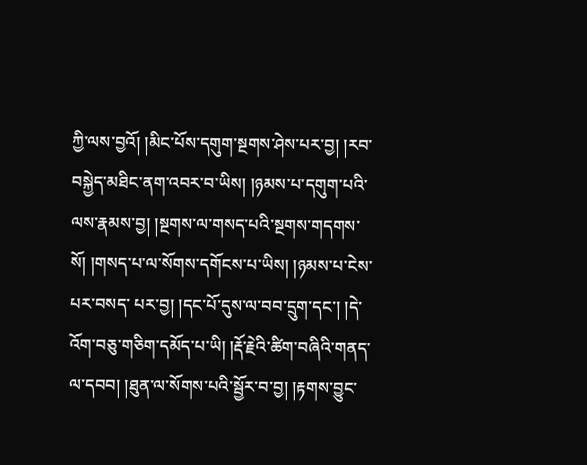ཀྱི་ལས་བྱའོ། །མིང་པོས་དགུག་སྔགས་ཤེས་པར་བྱ། །རབ་བསྐྱེད་མཐིང་ནག་འབར་བ་ཡིས། །ཉམས་པ་དགུག་པའི་ལས་རྣམས་བྱ། །སྔགས་ལ་གསད་པའི་སྔགས་གདགས་སོ། །གསད་པ་ལ་སོགས་དགོངས་པ་ཡིས། །ཉམས་པ་ངེས་པར་བསད་ པར་བྱ། །དང་པོ་དུས་ལ་བབ་དྲུག་དང་། །དེ་འོག་བཅུ་གཅིག་དམོད་པ་ཡི། །རྡོ་རྗེའི་ཚིག་བཞིའི་གནད་ལ་དབབ། །ཐུན་ལ་སོགས་པའི་སྦྱོར་བ་བྱ། །རྟགས་བྱུང་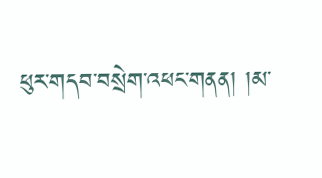ཕུར་གདབ་བསྲེག་འཕང་གནན། །མ་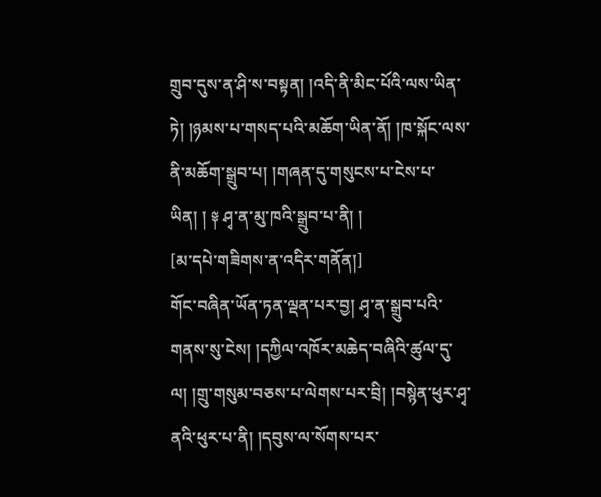གྲུབ་དུས་ན་ཤི་ས་བསྟན། །འདི་ནི་མིང་པོའི་ལས་ཡིན་ཏེ། །ཉམས་པ་གསད་པའི་མཆོག་ཡིན་ནོ། །ཁ་སྐོང་ལས་ནི་མཆོག་སྒྲུབ་པ། །གཞན་དུ་གསུངས་པ་ངེས་པ་ཡིན། ། ༈ ཤྭ་ན་མུ་ཁའི་སྒྲུབ་པ་ནི། །
[མ་དཔེ་གཟིགས་ན་འདིར་གནོན།]
གོང་བཞིན་ཡོན་ཏན་ལྡན་པར་བྱ། ཤྭ་ན་སྒྲུབ་པའི་གནས་སུ་ངེས། །དཀྱིལ་འཁོར་མཆེད་བཞིའི་ཚུལ་དུ་ལ། །གྲུ་གསུམ་བཅས་པ་ལེགས་པར་བྲི། །བསྙེན་ཕུར་ཤྭ་ནའི་ཕུར་པ་ནི། །དབུས་ལ་སོགས་པར་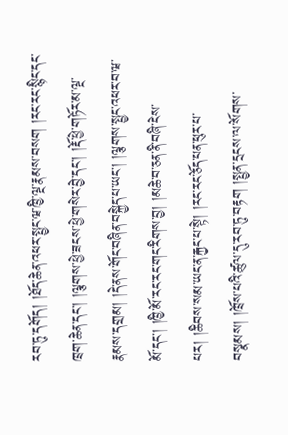རབ་ཏུ་དགོད། །ཐོད་ཆེན་འཕར་སྤྱང་ཝ་ཁྱི་ལྔ་རྣམས་བསག །རང་རང་སྙིང་དང་ཁྲག་ཆེན་དང་། །ལྕགས་ཕྱེ་ཟངས་ཕྱེ་གསེར་བྱེ་དང་། །རྡོ་ཕྱེ་གཏོར་མ་ལྔ་རྣམས་དགྲམ། །དེ་ནས་གོང་བཞིན་བསྐྱེད་པ་ཡང་། །ལྕགས་སྤྱང་འཕར་བ་ཝ་མོ་དང་། །ཁྱི་མོ་རང་རང་གང་རིགས་བྱ། །མཆེ་བ་ཅན་ནི་བཞི་ངེས་པར། །ཆིབས་སམ་ཡང་ན་རྐྱང་པ་སྟེ། །རང་རང་ཅོད་པན་ཕུར་པ་བསྣམས། །ཁྲོས་པའི་ཚུལ་དུ་རབ་ཏུ་བརྟག །སྤྱན་དྲངས་ལ་སོགས་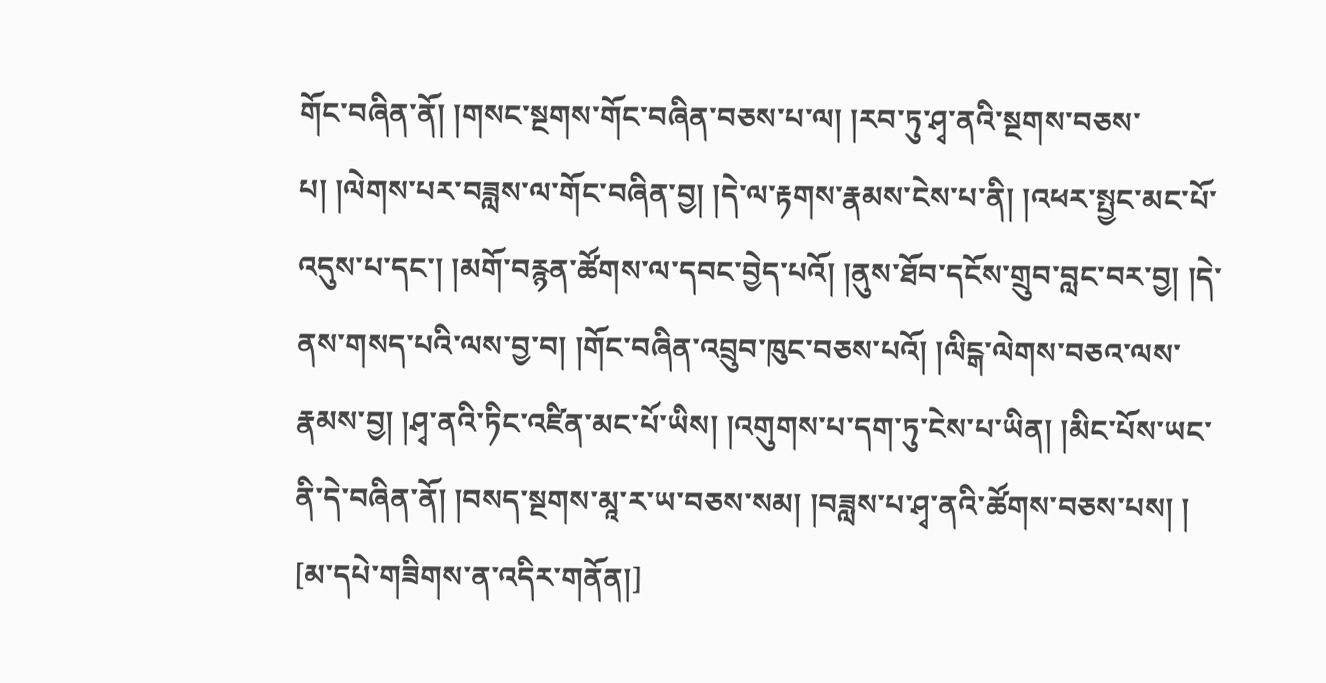གོང་བཞིན་ནོ། །གསང་སྔགས་གོང་བཞིན་བཅས་པ་ལ། །རབ་ཏུ་ཤྭ་ནའི་སྔགས་བཅས་པ། །ལེགས་པར་བཟླས་ལ་གོང་བཞིན་བྱ། །དེ་ལ་རྟགས་རྣམས་ངེས་པ་ནི། །འཕར་སྤྱང་མང་པོ་འདུས་པ་དང་། །མགོ་བརྙན་ཚོགས་ལ་དབང་བྱེད་པའོ། །ནུས་ཐོབ་དངོས་གྲུབ་བླང་བར་བྱ། །དེ་ནས་གསད་པའི་ལས་བྱ་བ། །གོང་བཞིན་འབྲུབ་ཁུང་བཅས་པའོ། །ལིངྒ་ལེགས་བཅའ་ལས་རྣམས་བྱ། །ཤྭ་ནའི་ཏིང་འཛིན་མང་པོ་ཡིས། །འགུགས་པ་དག་ཏུ་ངེས་པ་ཡིན། །མིང་པོས་ཡང་ནི་དེ་བཞིན་ནོ། །བསད་སྔགས་མཱ་ར་ཡ་བཅས་སམ། །བཟླས་པ་ཤྭ་ནའི་ཚོགས་བཅས་པས། །
[མ་དཔེ་གཟིགས་ན་འདིར་གནོན།]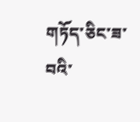གཏོད་ཅིང་ཟ་བའི་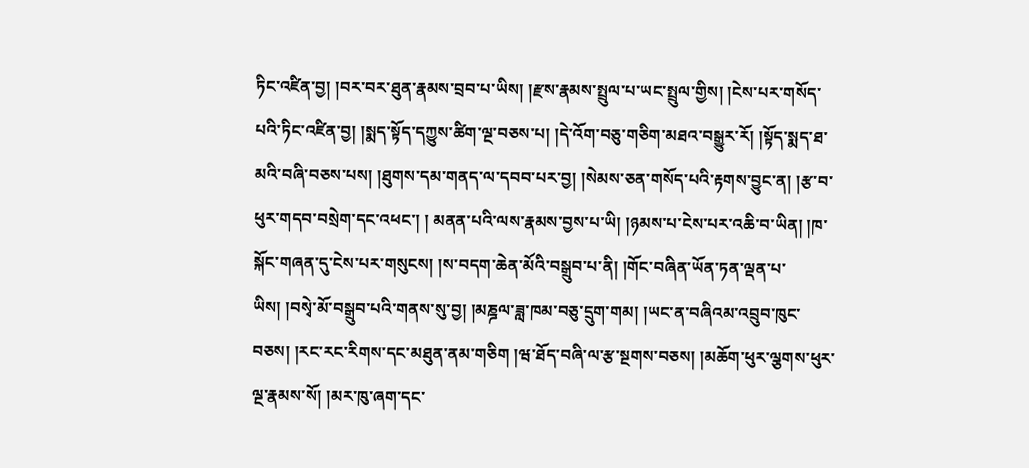ཏིང་འཛིན་བྱ། །བར་བར་ཐུན་རྣམས་བྲབ་པ་ཡིས། །རྫས་རྣམས་སྤྲུལ་པ་ཡང་སྤྲུལ་གྱིས། །ངེས་པར་གསོད་པའི་ཏིང་འཛིན་བྱ། །སྨད་སྟོད་དཀྱུས་ཚིག་ལྔ་བཅས་པ། །དེ་འོག་བཅུ་གཅིག་མཐའ་བསྒྱུར་རོ། །སྟོད་སྨད་ཐ་མའི་བཞི་བཅས་པས། །ཐུགས་དམ་གནད་ལ་དབབ་པར་བྱ། །སེམས་ཅན་གསོད་པའི་རྟགས་བྱུང་ན། །རྩ་བ་ཕུར་གདབ་བསྲེག་དང་འཕང་། ། མནན་པའི་ལས་རྣམས་བྱས་པ་ཡི། །ཉམས་པ་ངེས་པར་འཆི་བ་ཡིན། །ཁ་སྐོང་གཞན་དུ་ངེས་པར་གསུངས། །ས་བདག་ཆེན་མོའི་བསྒྲུབ་པ་ནི། །གོང་བཞིན་ཡོན་ཏན་ལྡན་པ་ཡིས། །བསྭེ་མོ་བསྒྲུབ་པའི་གནས་སུ་བྱ། །མཎྜལ་ཟླ་ཁམ་བཅུ་དྲུག་གམ། །ཡང་ན་བཞིའམ་འབྲུབ་ཁུང་བཅས། །རང་རང་རིགས་དང་མཐུན་ནམ་གཅིག །ཝ་ཐོད་བཞི་ལ་རྩ་སྔགས་བཅས། །མཆོག་ཕུར་ལྕགས་ཕུར་ལྔ་རྣམས་སོ། །མར་ཁུ་ཞག་དང་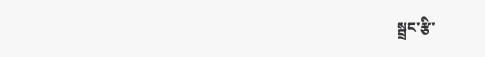སྦྲང་རྩི་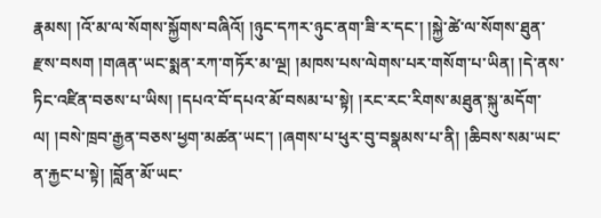རྣམས། །འོ་མ་ལ་སོགས་སྐྱོགས་བཞིའོ། །ཉུང་དཀར་ཉུང་ནག་ཟི་ར་དང་། །སྐྱེ་ཚེ་ལ་སོགས་ཐུན་རྫས་བསག །གཞན་ཡང་སྨན་རཀ་གཏོར་མ་ལྔ། །མཁས་པས་ལེགས་པར་གསོག་པ་ཡིན། །དེ་ནས་ཏིང་འཛིན་བཅས་པ་ཡིས། །དཔའ་བོ་དཔའ་མོ་བསམ་པ་སྟེ། །རང་རང་རིགས་མཐུན་སྐུ་མདོག་ལ། །བསེ་ཁྲབ་རྒྱན་བཅས་ཕྱག་མཚན་ཡང་། །ཞགས་པ་ཕུར་བུ་བསྣམས་པ་ནི། །ཆིབས་སམ་ཡང་ན་རྐྱང་པ་སྟེ། །བློན་མོ་ཡང་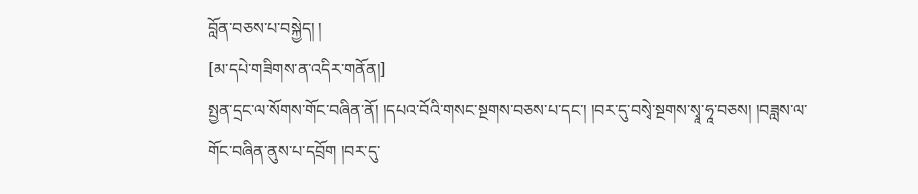བློན་བཅས་པ་བསྐྱེད། །
[མ་དཔེ་གཟིགས་ན་འདིར་གནོན།]
སྤྱན་དྲང་ལ་སོགས་གོང་བཞིན་ནོ། །དཔའ་བོའི་གསང་སྔགས་བཅས་པ་དང་། །བར་དུ་བསྭེ་སྔགས་སྭཱ་ཧཱ་བཅས། །བཟླས་ལ་གོང་བཞིན་ནུས་པ་དབྲོག །བར་དུ་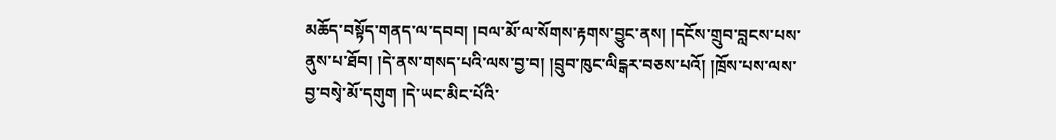མཆོད་བསྟོད་གནད་ལ་དབབ། །བལ་མོ་ལ་སོགས་རྟགས་བྱུང་ནས། །དངོས་གྲུབ་བླངས་པས་ནུས་པ་ཐོབ། །དེ་ནས་གསད་པའི་ལས་བྱ་བ། །བྲུབ་ཁུང་ལིངྒར་བཅས་པའོ། །ཁྲོས་པས་ལས་བྱ་བསྭེ་མོ་དགུག །དེ་ཡང་མིང་པོའི་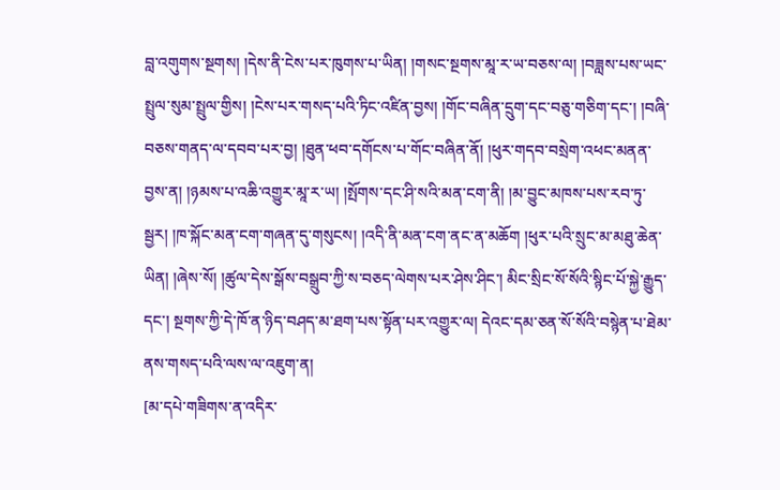བླ་འགུགས་སྔགས། །དེས་ནི་ངེས་པར་ཁུགས་པ་ཡིན། །གསང་སྔགས་མཱ་ར་ཡ་བཅས་ལ། །བཟླས་པས་ཡང་སྤྲུལ་སུམ་སྤྲུལ་གྱིས། །ངེས་པར་གསད་པའི་ཏིང་འཛིན་བྱས། །གོང་བཞིན་དྲུག་དང་བཅུ་གཅིག་དང་། །བཞི་བཅས་གནད་ལ་དབབ་པར་བྱ། །ཐུན་ཕབ་དགོངས་པ་གོང་བཞིན་ནོ། །ཕུར་གདབ་བསྲེག་འཕང་མནན་བྱས་ན། །ཉམས་པ་འཆི་འགྱུར་མཱ་ར་ཡ། །སྤོགས་དང་ཤི་སའི་མན་ངག་ནི། །མ་བྱུང་མཁས་པས་རབ་ཏུ་སྦྱར། །ཁ་སྐོང་མན་ངག་གཞན་དུ་གསུངས། །འདི་ནི་མན་ངག་ནང་ན་མཆོག །ཕུར་པའི་སྲུང་མ་མཐུ་ཆེན་ཡིན། །ཞེས་སོ། །ཚུལ་དེས་སྒོས་བསྒྲུབ་ཀྱི་ས་བཅད་ལེགས་པར་ཤེས་ཤིང་། མིང་སྲིང་སོ་སོའི་སྙིང་པོ་སྐྱེ་རྒྱུད་དང་། སྔགས་ཀྱི་དེ་ཁོ་ན་ཉིད་བཤད་མ་ཐག་པས་སྟོན་པར་འགྱུར་ལ། དེའང་དམ་ཅན་སོ་སོའི་བསྙེན་པ་ཐེམ་ནས་གསད་པའི་ལས་ལ་འཇུག་ན།
[མ་དཔེ་གཟིགས་ན་འདིར་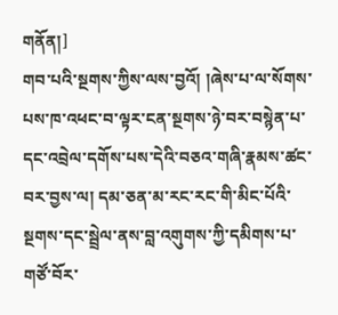གནོན།]
གབ་པའི་སྔགས་ཀྱིས་ལས་བྱའོ། །ཞེས་པ་ལ་སོགས་པས་ཁ་འཕང་བ་ལྟར་ངན་སྔགས་ཉེ་བར་བསྙེན་པ་དང་འབྲེལ་དགོས་པས་དེའི་བཅའ་གཞི་རྣམས་ཚང་བར་བྱས་ལ། དམ་ཅན་མ་རང་རང་གི་མིང་པོའི་སྔགས་དང་སྦྲེལ་ནས་བླ་འགུགས་ཀྱི་དམིགས་པ་གཙོ་བོར་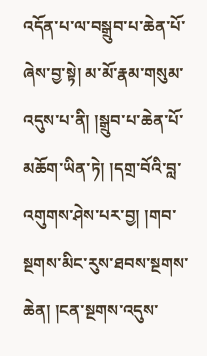འདོན་པ་ལ་བསྒྲུབ་པ་ཆེན་པོ་ཞེས་བྱ་སྟེ། མ་མོ་རྣམ་གསུམ་འདུས་པ་ནི། །སྒྲུབ་པ་ཆེན་པོ་མཆོག་ཡིན་ཏེ། །དགྲ་བོའི་བླ་འགུགས་ཤེས་པར་བྱ། །གབ་སྔགས་མིང་རུས་ཐབས་སྔགས་ཆེན། །ངན་སྔགས་འདུས་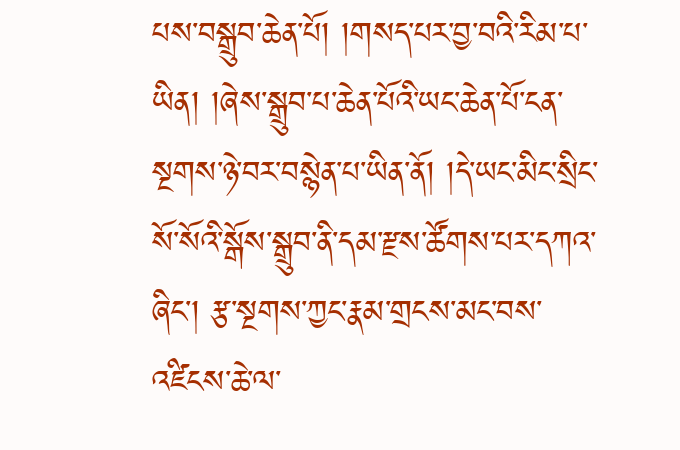པས་བསྒྲུབ་ཆེན་པོ། །གསད་པར་བྱ་བའི་རིམ་པ་ཡིན། །ཞེས་སྒྲུབ་པ་ཆེན་པོའི་ཡང་ཆེན་པོ་ངན་སྔགས་ཉེ་བར་བསྙེན་པ་ཡིན་ནོ། །དེ་ཡང་མིང་སྲིང་སོ་སོའི་སྒོས་སྒྲུབ་ནི་དམ་རྫས་ཚོགས་པར་དཀའ་ཞིང་། རྩ་སྔགས་ཀྱང་རྣམ་གྲངས་མང་བས་འཛིངས་ཆེ་ལ་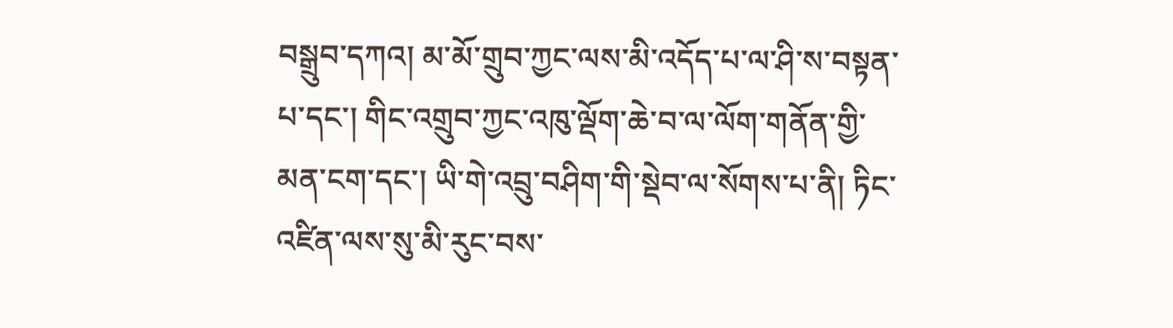བསྒྲུབ་དཀའ། མ་མོ་གྲུབ་ཀྱང་ལས་མི་འདོད་པ་ལ་ཤི་ས་བསྟན་པ་དང་། གིང་འགྲུབ་ཀྱང་འཁུ་ལྡོག་ཆེ་བ་ལ་ལོག་གནོན་གྱི་མན་ངག་དང་། ཡི་གེ་འབྲུ་བཤིག་གི་སྡེབ་ལ་སོགས་པ་ནི། ཏིང་འཛིན་ལས་སུ་མི་རུང་བས་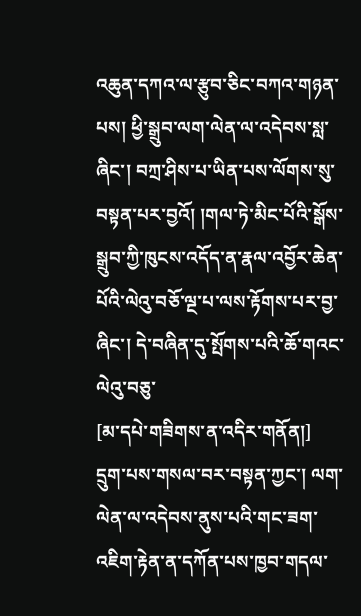འཆུན་དཀའ་ལ་རྩུབ་ཅིང་བཀའ་གཉན་པས། ཕྱི་སྒྲུབ་ལག་ལེན་ལ་འདེབས་སླ་ཞིང་། བཀྲ་ཤིས་པ་ཡིན་པས་ལོགས་སུ་བསྟན་པར་བྱའོ། །གལ་ཏེ་མིང་པོའི་སྒོས་སྒྲུབ་ཀྱི་ཁུངས་འདོད་ན་རྣལ་འབྱོར་ཆེན་པོའི་ལེའུ་བཅོ་ལྔ་པ་ལས་རྟོགས་པར་བྱ་ཞིང་། དེ་བཞིན་དུ་སྤོགས་པའི་ཆོ་གའང་ལེའུ་བཅུ་
[མ་དཔེ་གཟིགས་ན་འདིར་གནོན།]
དྲུག་པས་གསལ་བར་བསྟན་ཀྱང་། ལག་ལེན་ལ་འདེབས་ནུས་པའི་གང་ཟག་འཇིག་རྟེན་ན་དཀོན་པས་ཁྱབ་གདལ་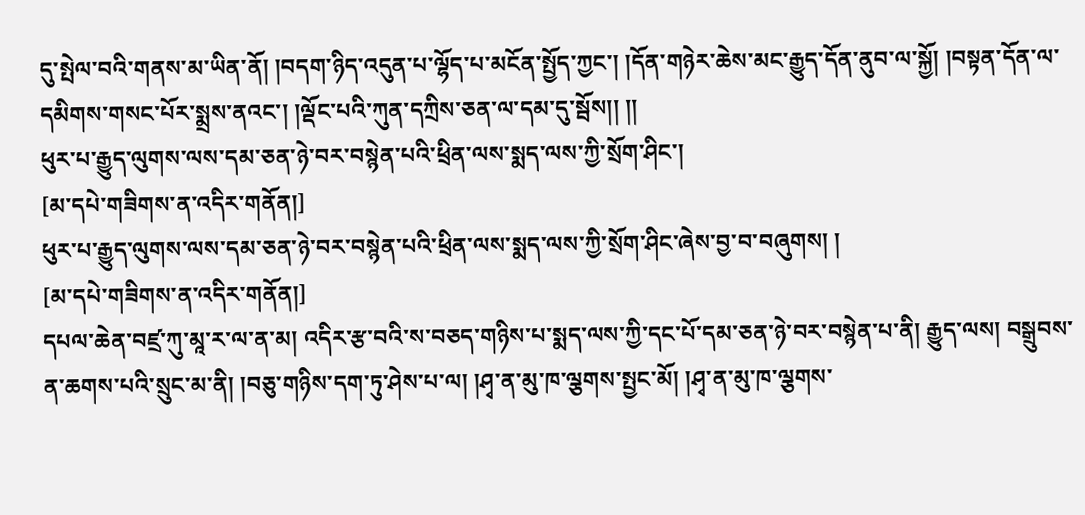དུ་སྤེལ་བའི་གནས་མ་ཡིན་ནོ། །བདག་ཉིད་འདུན་པ་ལྷོད་པ་མངོན་སྤྱོད་ཀྱང་། །དོན་གཉེར་ཆེས་མང་རྒྱུད་དོན་ནུབ་ལ་སྐྱོ། །བསྟན་དོན་ལ་དམིགས་གསང་པོར་སྨྲས་ནའང་། །ལྡོང་པའི་ཀུན་དཀྲིས་ཅན་ལ་དམ་དུ་སྦོས།། །།
ཕུར་པ་རྒྱུད་ལུགས་ལས་དམ་ཅན་ཉེ་བར་བསྙེན་པའི་ཕྲིན་ལས་སྨད་ལས་ཀྱི་སྲོག་ཤིང་།
[མ་དཔེ་གཟིགས་ན་འདིར་གནོན།]
ཕུར་པ་རྒྱུད་ལུགས་ལས་དམ་ཅན་ཉེ་བར་བསྙེན་པའི་ཕྲིན་ལས་སྨད་ལས་ཀྱི་སྲོག་ཤིང་ཞེས་བྱ་བ་བཞུགས། །
[མ་དཔེ་གཟིགས་ན་འདིར་གནོན།]
དཔལ་ཆེན་བཛྲ་ཀུ་མཱ་ར་ལ་ན་མ། འདིར་རྩ་བའི་ས་བཅད་གཉིས་པ་སྨད་ལས་ཀྱི་དང་པོ་དམ་ཅན་ཉེ་བར་བསྙེན་པ་ནི། རྒྱུད་ལས། བསྒྲུབས་ན་ཆགས་པའི་སྲུང་མ་ནི། །བཅུ་གཉིས་དག་ཏུ་ཤེས་པ་ལ། །ཤྭ་ན་མུ་ཁ་ལྕགས་སྤྱང་མོ། །ཤྭ་ན་མུ་ཁ་ལྕགས་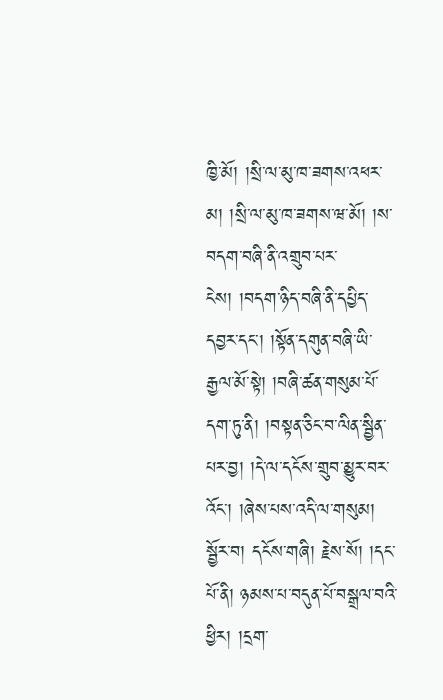ཁྱི་མོ། །སྲི་ལ་མུ་ཁ་ཟགས་འཕར་མ། །སྲི་ལ་མུ་ཁ་ཟགས་ཝ་མོ། །ས་བདག་བཞི་ནི་འགྲུབ་པར་ངེས། །བདག་ཉིད་བཞི་ནི་དཔྱིད་དབྱར་དང་། །སྟོན་དགུན་བཞི་ཡི་རྒྱལ་མོ་སྟེ། །བཞི་ཚན་གསུམ་པོ་དག་ཏུ་ནི། །བསྟན་ཅིང་བ་ལིན་སྦྱིན་པར་བྱ། །དེ་ལ་དངོས་གྲུབ་མྱུར་བར་འོང་། །ཞེས་པས་འདི་ལ་གསུམ། སྦྱོར་བ། དངོས་གཞི། རྗེས་སོ། །དང་པོ་ནི། ཉམས་པ་བདུན་པོ་བསྒྲལ་བའི་ཕྱིར། །དྲག་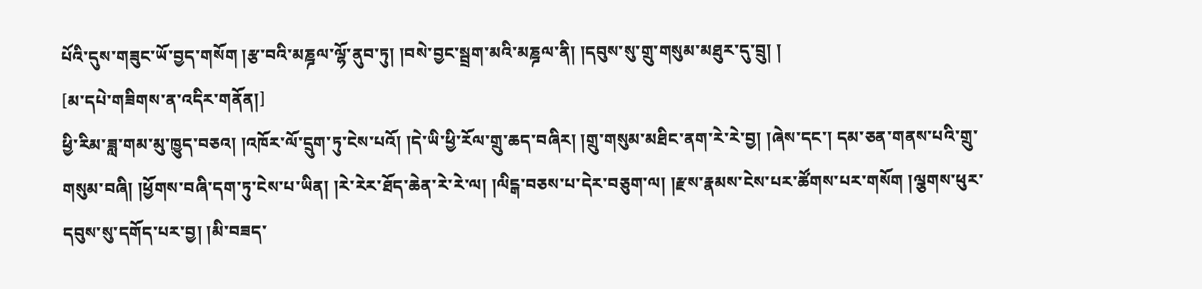པོའི་དུས་གཟུང་ཡོ་བྱད་གསོག །རྩ་བའི་མཎྜལ་ལྷོ་ནུབ་ཏུ། །བསེ་བྱང་སྦྲག་མའི་མཎྜལ་ནི། །དབུས་སུ་གྲུ་གསུམ་མཐུར་དུ་བྲུ། །
[མ་དཔེ་གཟིགས་ན་འདིར་གནོན།]
ཕྱི་རིམ་ཟླ་གམ་མུ་ཁྱུད་བཅའ། །འཁོར་ལོ་དྲུག་ཏུ་ངེས་པའོ། །དེ་ཡི་ཕྱི་རོལ་གྲུ་ཆད་བཞིར། །གྲུ་གསུམ་མཐིང་ནག་རེ་རེ་བྱ། །ཞེས་དང་། དམ་ཅན་གནས་པའི་གྲུ་གསུམ་བཞི། །ཕྱོགས་བཞི་དག་ཏུ་ངེས་པ་ཡིན། །རེ་རེར་ཐོད་ཆེན་རེ་རེ་ལ། །ལིངྒ་བཅས་པ་དེར་བཅུག་ལ། །རྫས་རྣམས་ངེས་པར་ཚོགས་པར་གསོག །ལྕགས་ཕུར་དབུས་སུ་དགོད་པར་བྱ། །མི་བཟད་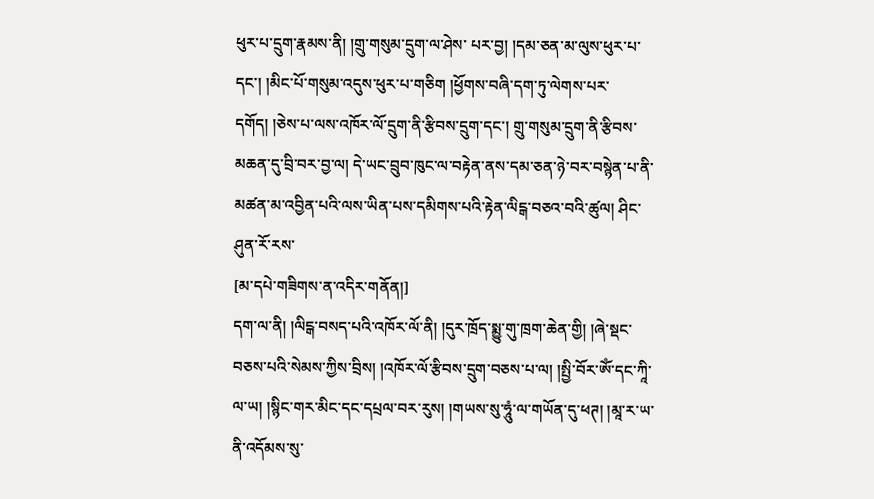ཕུར་པ་དྲུག་རྣམས་ནི། །གྲུ་གསུམ་དྲུག་ལ་ཤེས་ པར་བྱ། །དམ་ཅན་མ་ལུས་ཕུར་པ་དང་། །མིང་པོ་གསུམ་འདུས་ཕུར་པ་གཅིག །ཕྱོགས་བཞི་དག་ཏུ་ལེགས་པར་དགོད། །ཅེས་པ་ལས་འཁོར་ལོ་དྲུག་ནི་རྩིབས་དྲུག་དང་། གྲུ་གསུམ་དྲུག་ནི་རྩིབས་མཆན་དུ་བྲི་བར་བྱ་ལ། དེ་ཡང་བྲུབ་ཁུང་ལ་བརྟེན་ནས་དམ་ཅན་ཉེ་བར་བསྙེན་པ་ནི་མཚན་མ་འབྱིན་པའི་ལས་ཡིན་པས་དམིགས་པའི་རྟེན་ལིངྒ་བཅའ་བའི་ཚུལ། ཤིང་ཤུན་རོ་རས་
[མ་དཔེ་གཟིགས་ན་འདིར་གནོན།]
དག་ལ་ནི། །ལིངྒ་བསད་པའི་འཁོར་ལོ་ནི། །དུར་ཁྲོད་སྨྱུ་གུ་ཁྲག་ཆེན་གྱི། །ཞེ་སྡང་བཅས་པའི་སེམས་ཀྱིས་བྲིས། །འཁོར་ལོ་རྩིབས་དྲུག་བཅས་པ་ལ། །སྤྱི་བོར་ཨོཾ་དང་ཀཱི་ལ་ཡ། །སྙིང་གར་མིང་དང་དཔྲལ་བར་རུས། །གཡས་སུ་ཧཱུཾ་ལ་གཡོན་དུ་ཕཊ། །མཱ་ར་ཡ་ནི་འདོམས་སུ་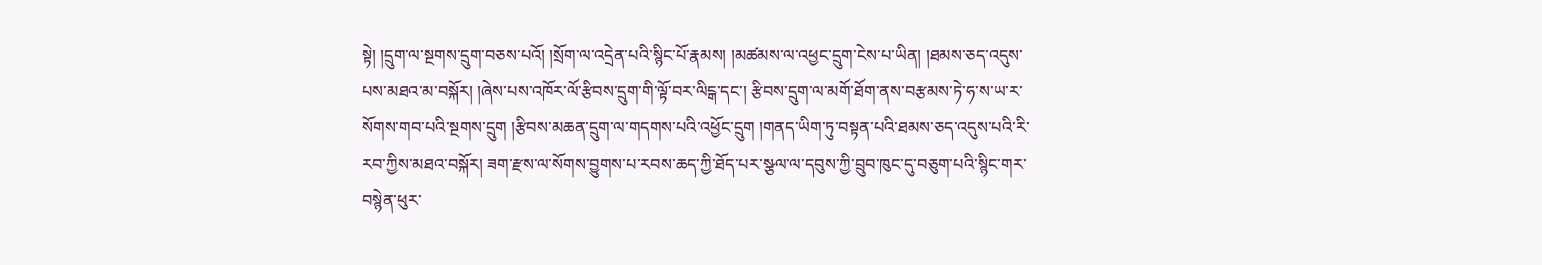སྟེ། །དྲུག་ལ་སྔགས་དྲུག་བཅས་པའོ། །སྲོག་ལ་འདྲེན་པའི་སྙིང་པོ་རྣམས། །མཚམས་ལ་འཕྱང་དྲུག་ངེས་པ་ཡིན། །ཐམས་ཅད་འདུས་པས་མཐའ་མ་བསྐོར། །ཞེས་པས་འཁོར་ལོ་རྩིབས་དྲུག་གི་ལྟོ་བར་ལིངྒ་དང་། རྩིབས་དྲུག་ལ་མགོ་ཐོག་ནས་བརྩམས་ཏེ་ཧ་ས་ཡ་ར་སོགས་གབ་པའི་སྔགས་དྲུག །རྩིབས་མཆན་དྲུག་ལ་གདགས་པའི་འཕྱོང་དྲུག །གནད་ཡིག་ཏུ་བསྟན་པའི་ཐམས་ཅད་འདུས་པའི་རི་རབ་ཀྱིས་མཐའ་བསྐོར། ཟག་རྫས་ལ་སོགས་བྱུགས་པ་རབས་ཆད་ཀྱི་ཐོད་པར་སྩལ་ལ་དབུས་ཀྱི་བྲུབ་ཁུང་དུ་བཅུག་པའི་སྙིང་གར་བསྙེན་ཕུར་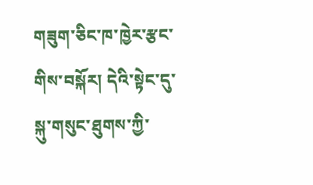གཟུག་ཅིང་ཁ་ཁྱེར་རྩང་གིས་བསྐོར། དེའི་སྟེང་དུ་སྐུ་གསུང་ཐུགས་ཀྱི་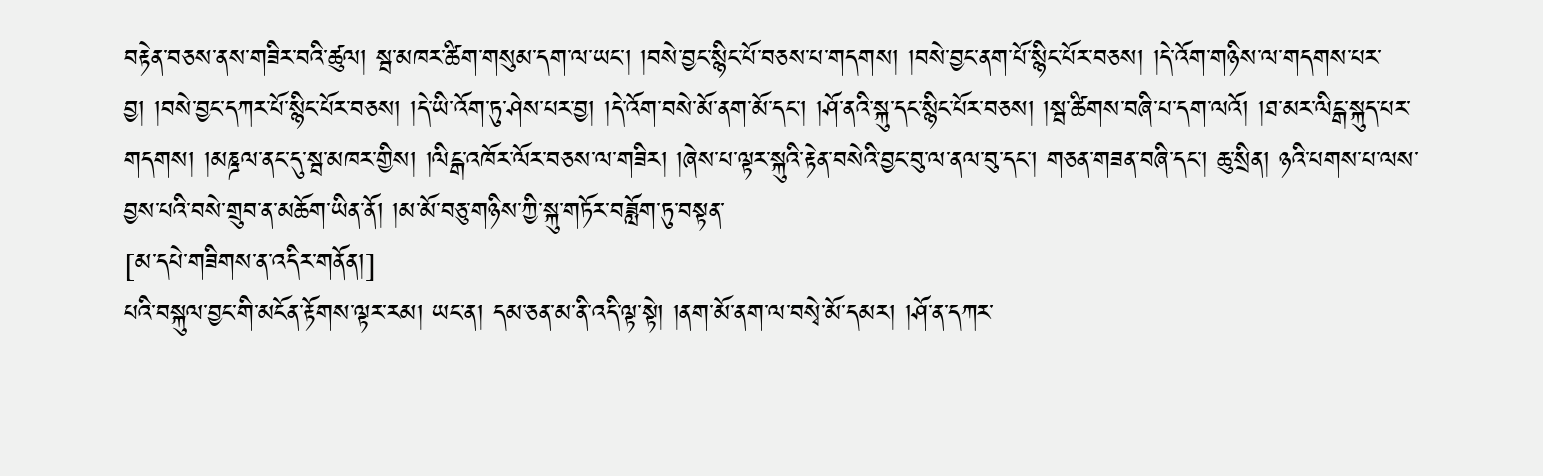བརྟེན་བཅས་ནས་གཟིར་བའི་ཚུལ། སྦ་མཁར་ཚིག་གསུམ་དག་ལ་ཡང་། །བསེ་བྱང་སྙིང་པོ་བཅས་པ་གདགས། །བསེ་བྱང་ནག་པོ་སྙིང་པོར་བཅས། །དེ་འོག་གཉིས་ལ་གདགས་པར་བྱ། །བསེ་བྱང་དཀར་པོ་སྙིང་པོར་བཅས། །དེ་ཡི་འོག་ཏུ་ཤེས་པར་བྱ། །དེ་འོག་བསེ་མོ་ནག་མོ་དང་། །ཤོ་ནའི་སྐུ་དང་སྙིང་པོར་བཅས། །སྦ་ཚིགས་བཞི་པ་དག་ལའོ། །ཐ་མར་ལིངྒ་སྐུད་པར་གདགས། །མཎྜལ་ནང་དུ་སྦ་མཁར་གྱིས། །ལིངྒ་འཁོར་ལོར་བཅས་ལ་གཟིར། །ཞེས་པ་ལྟར་སྐུའི་རྟེན་བསེའི་བྱང་བུ་ལ་ནལ་བུ་དང་། གཅན་གཟན་བཞི་དང་། ཆུ་སྲིན། ཉའི་པགས་པ་ལས་བྱས་པའི་བསེ་གྲུབ་ན་མཆོག་ཡིན་ནོ། །མ་མོ་བཅུ་གཉིས་ཀྱི་སྐུ་གཏོར་བཟློག་ཏུ་བསྟན་
[མ་དཔེ་གཟིགས་ན་འདིར་གནོན།]
པའི་བསྐུལ་བྱང་གི་མངོན་རྟོགས་ལྟར་རམ། ཡང་ན། དམ་ཅན་མ་ནི་འདི་ལྟ་སྟེ། །ནག་མོ་ནག་ལ་བསྭེ་མོ་དམར། །ཤོ་ན་དཀར་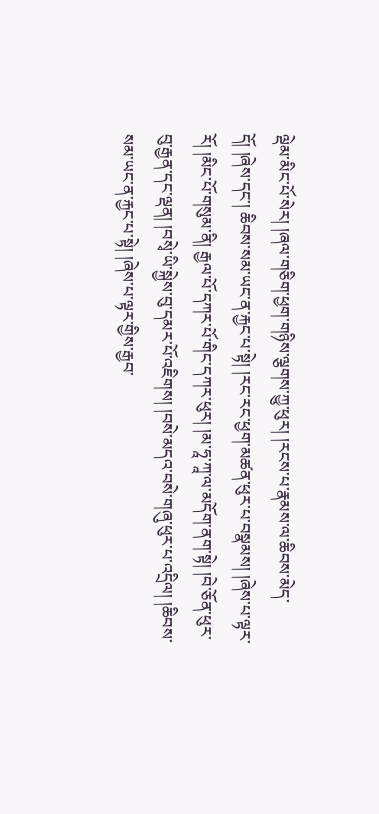ལྡེམ་མིང་པོ་སེར། །ཞལ་གཅིག་ཕྱག་གཉིས་ལྕགས་ཀྱུ་ཕུར། །རངས་པ་རྣམས་ལ་ཆིབས་མེད་དོ། །ཞེས་དང་། ཆིབས་སམ་ཡང་ན་རྐྱང་པ་སྟེ། །རང་རང་ཕྱག་མཚན་ཕུར་པ་བསྣམས། །ཞེས་པ་ལྟར་རོ། །མིང་པོ་གསུམ་ནི། རྒྱལ་པོ་དཀར་པོ་གིང་དཀར་ཕུར། །མ་ཧཱ་ཀཱ་ལ་མདོག་ནག་སྟེ། །བེ་ཅོན་ཕུར་བུ་རྒྱན་དང་ལྡན། །བསྭེ་ཡི་སྐྱེས་བུ་དམར་པོ་འཇིགས། །བསེ་མདའ་བསེ་གཞུ་ཕུར་པ་འདྲིལ། །ཆིབས་སམ་ཡང་ན་རྐྱང་པ་སྟེ། །ཞེས་པ་ལྟར་གྱིས་རྒྱབ་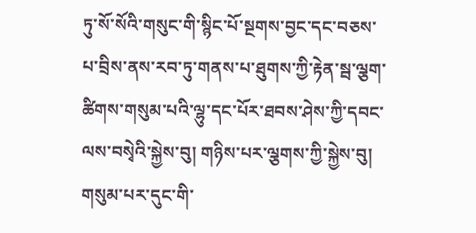ཏུ་སོ་སོའི་གསུང་གི་སྙིང་པོ་སྔགས་བྱང་དང་བཅས་པ་བྲིས་ནས་རབ་ཏུ་གནས་པ་ཐུགས་ཀྱི་རྟེན་སྦ་ལྕག་ཚིགས་གསུམ་པའི་ལྷུ་དང་པོར་ཐབས་ཤེས་ཀྱི་དབང་ལས་བསྭེའི་སྐྱེས་བུ། གཉིས་པར་ལྕགས་ཀྱི་སྐྱེས་བུ། གསུམ་པར་དུང་གི་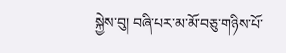སྐྱེས་བུ། བཞི་པར་མ་མོ་བཅུ་གཉིས་པོ་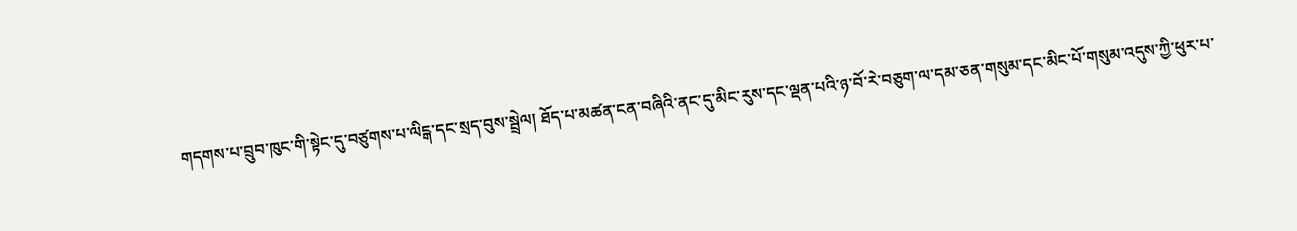གདགས་པ་བྲུབ་ཁུང་གི་སྟེང་དུ་བཙུགས་པ་ལིངྒ་དང་སྲད་བུས་སྦྲེལ། ཐོད་པ་མཚན་ངན་བཞིའི་ནང་དུ་མིང་རུས་དང་ལྡན་པའི་ཉ་བོ་རེ་བཅུག་ལ་དམ་ཅན་གསུམ་དང་མིང་པོ་གསུམ་འདུས་ཀྱི་ཕུར་པ་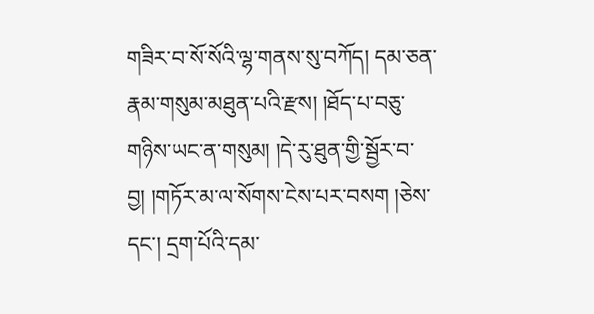གཟིར་བ་སོ་སོའི་ལྷ་གནས་སུ་བཀོད། དམ་ཅན་རྣམ་གསུམ་མཐུན་པའི་རྫས། །ཐོད་པ་བཅུ་གཉིས་ཡང་ན་གསུམ། །དེ་རུ་ཐུན་གྱི་སྦྱོར་བ་བྱ། །གཏོར་མ་ལ་སོགས་ངེས་པར་བསག །ཅེས་དང་། དྲག་པོའི་དམ་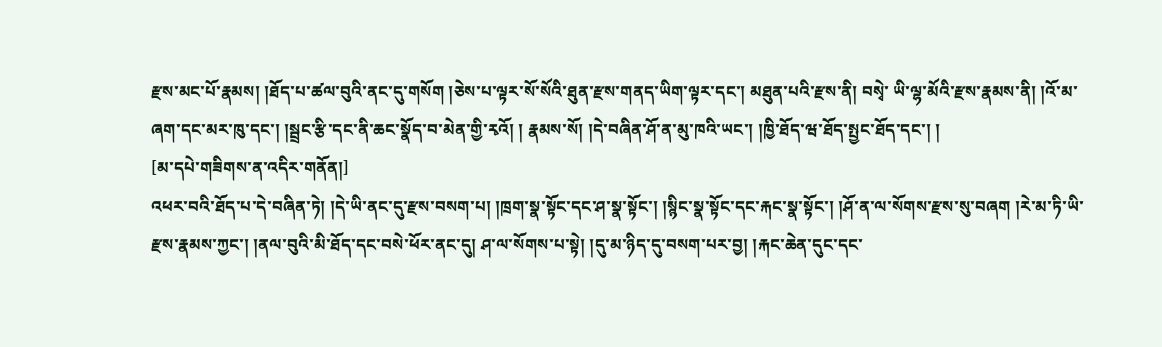རྫས་མང་པོ་རྣམས། །ཐོད་པ་ཚལ་བུའི་ནང་དུ་གསོག །ཅེས་པ་ལྟར་སོ་སོའི་ཐུན་རྫས་གནད་ཡིག་ལྟར་དང་། མཐུན་པའི་རྫས་ནི། བསྭེ་ ཡི་ལྷ་མོའི་རྫས་རྣམས་ནི། །འོ་མ་ཞག་དང་མར་ཁུ་དང་། །སྦྲང་རྩི་དང་ནི་ཆང་སྣོད་བ་མེན་གྱི་རྭའོ། ། རྣམས་སོ། །དེ་བཞིན་ཤོ་ན་མུ་ཁའི་ཡང་། །ཁྱི་ཐོད་ཝ་ཐོད་སྤྱང་ཐོད་དང་། །
[མ་དཔེ་གཟིགས་ན་འདིར་གནོན།]
འཕར་བའི་ཐོད་པ་དེ་བཞིན་ཏེ། །དེ་ཡི་ནང་དུ་རྫས་བསག་པ། །ཁྲག་སྣ་སྟོང་དང་ཤ་སྣ་སྟོང་། །སྙིང་སྣ་སྟོང་དང་རྐང་སྣ་སྟོང་། །ཤོ་ན་ལ་སོགས་རྫས་སུ་བཞག །རེ་མ་ཏི་ཡི་རྫས་རྣམས་ཀྱང་། །ནལ་བུའི་མི་ཐོད་དང་བསེ་ཕོར་ནང་དུ། ཤ་ལ་སོགས་པ་སྟེ། །དུ་མ་ཉིད་དུ་བསག་པར་བྱ། །རྐང་ཆེན་དུང་དང་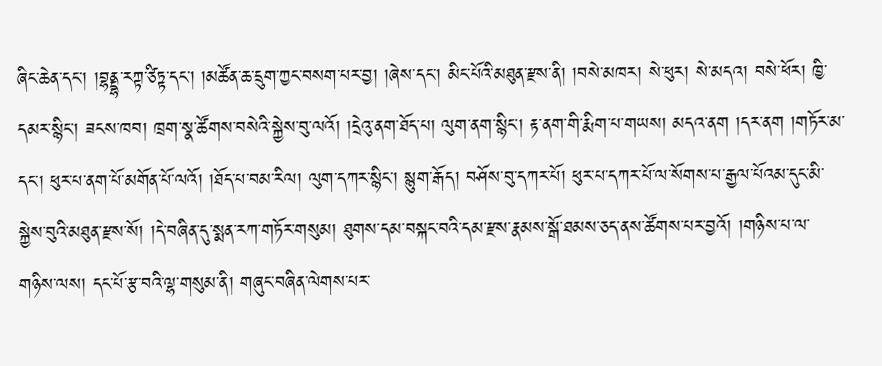ཞིང་ཆེན་དང་། །བྷནྡྷ་རཀྟ་ཙིཏྟ་དང་། །མཚོན་ཆ་དྲུག་ཀྱང་བསག་པར་བྱ། །ཞེས་དང་། མིང་པོའི་མཐུན་རྫས་ནི། །བསེ་མཁར། སེ་ཕུར། སེ་མདའ། བསེ་ཕོར། ཁྱི་དམར་སྙིང་། ཟངས་ཁབ། ཁྲག་སྣ་ཚོགས་བསེའི་སྐྱེས་བུ་ལའོ། །དྲེའུ་ནག་ཐོད་པ། ལུག་ནག་སྙིང་། རྟ་ནག་གི་རྨིག་པ་གཡས། མདའ་ནག །དར་ནག །གཏོར་མ་དང་། ཕུར་པ་ནག་པོ་མགོན་པོ་ལའོ། །ཐོད་པ་བམ་རིལ། ལུག་དཀར་སྙིང་། སྙུག་རྒོད། བཤོས་བུ་དཀར་པོ། ཕུར་པ་དཀར་པོ་ལ་སོགས་པ་རྒྱལ་པོའམ་དུང་མི་སྐྱེས་བུའི་མཐུན་རྫས་སོ། །དེ་བཞིན་དུ་སྨན་རཀ་གཏོར་གསུམ། ཐུགས་དམ་བསྐང་བའི་དམ་རྫས་རྣམས་སྒོ་ཐམས་ཅད་ནས་ཚོགས་པར་བྱའོ། །གཉིས་པ་ལ་གཉིས་ལས། དང་པོ་རྩ་བའི་ལྷ་གསུམ་ནི། གཞུང་བཞིན་ལེགས་པར་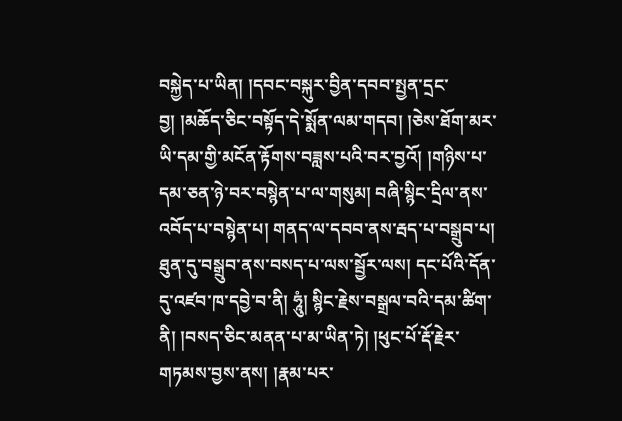བསྐྱེད་པ་ཡིན། །དབང་བསྐུར་བྱིན་དབབ་སྤྱན་དྲང་བྱ། །མཆོད་ཅིང་བསྟོད་དེ་སྨོན་ལམ་གདབ། །ཅེས་ཐོག་མར་ཡི་དམ་གྱི་མངོན་རྟོགས་བཟླས་པའི་བར་བྱའོ། །གཉིས་པ་དམ་ཅན་ཉེ་བར་བསྙེན་པ་ལ་གསུམ། བཞི་སྙིང་དྲིལ་ནས་འབོད་པ་བསྙེན་པ། གནད་ལ་དབབ་ནས་རྦད་པ་བསྒྲུབ་པ། ཐུན་དུ་བསྒྲུབ་ནས་བསད་པ་ལས་སྦྱོར་ལས། དང་པོའི་དོན་དུ་འཛབ་ཁ་དབྱེ་བ་ནི། ཧཱུཾ། སྙིང་རྗེས་བསྒྲལ་བའི་དམ་ཚིག་ནི། །བསད་ཅིང་མནན་པ་མ་ཡིན་ཏེ། །ཕུང་པོ་རྡོ་རྗེར་གཏམས་བྱས་ནས། །རྣམ་པར་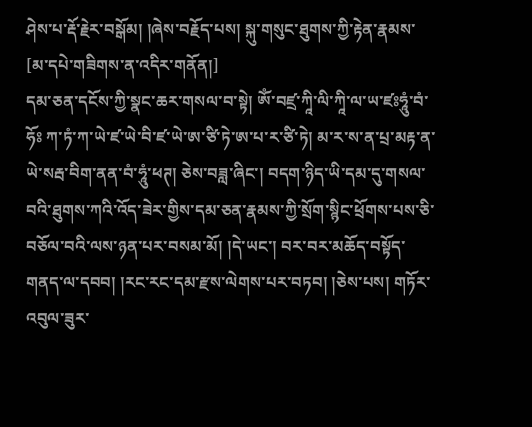ཤེས་པ་རྡོ་རྗེར་བསྒོམ། །ཞེས་བརྗོད་པས། སྐུ་གསུང་ཐུགས་ཀྱི་རྟེན་རྣམས་
[མ་དཔེ་གཟིགས་ན་འདིར་གནོན།]
དམ་ཅན་དངོས་ཀྱི་སྣང་ཆར་གསལ་བ་སྟེ། ཨོཾ་བཛྲ་ཀཱི་ལི་ཀཱི་ལ་ཡ་ཛཿཧཱུཾ་བཾ་ཧོཿ ཀ་ཏཾ་ཀ་ཡེ་ཛ་ཡེ་བི་ཛ་ཡེ་ཨ་ཙི་ཏེ་ཨ་པ་ར་ཙི་ཏེ། མ་ར་ས་ན་པྲ་མརྟ་ན་ཡེ་སརྦ་བིག་ནན་བཾ་ཧཱུཾ་ཕཊ། ཅེས་བཟླ་ཞིང་། བདག་ཉིད་ཡི་དམ་དུ་གསལ་བའི་ཐུགས་ཀའི་འོད་ཟེར་གྱིས་དམ་ཅན་རྣམས་ཀྱི་སྲོག་སྙིང་ཕྲོགས་པས་ཅི་བཅོལ་བའི་ལས་ཉན་པར་བསམ་མོ། །དེ་ཡང་། བར་བར་མཆོད་བསྟོད་གནད་ལ་དབབ། །རང་རང་དམ་རྫས་ལེགས་པར་བཏབ། །ཅེས་པས། གཏོར་འབུལ་ཟུར་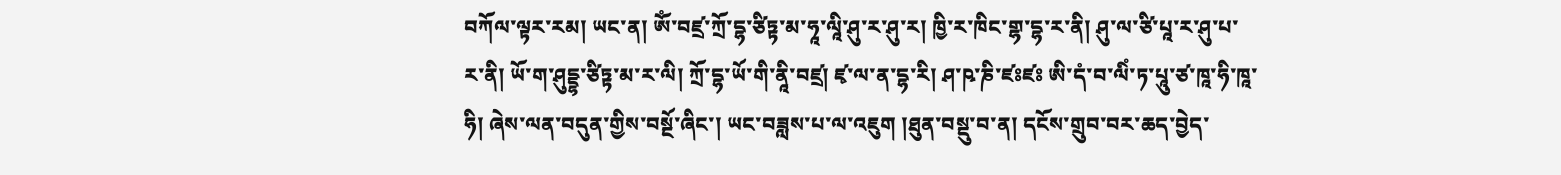བཀོལ་ལྟར་རམ། ཡང་ན། ཨོཾ་བཛྲ་ཀྲོ་དྷ་ཙིཏྟ་མ་ཧཱ་ལཱི་ཤུ་ར་ཤུ་ར། ཁྱི་ར་ཁིང་གྷ་དྷ་ར་ནི། ཤུ་ལ་ཙི་པཱ་ར་ཤུ་པ་ར་ནི། ཡོ་ག་ཤུདྡྷ་ཙིཏྟ་མ་ར་ལི། ཀྲོ་དྷ་ཡོ་གི་ནཱི་བཛྲ། ཛྭ་ལ་ན་དྷ་རི། ཤ་ཥ་ཎི་ཛཿཛཿ ཨི་དཾ་བ་ལིཾ་ཏ་པཱུ་ཙ་ཁཱ་ཧི་ཁཱ་ཧི། ཞེས་ལན་བདུན་གྱིས་བསྔོ་ཞིང་། ཡང་བཟླས་པ་ལ་འཇུག །ཐུན་བསྡུ་བ་ན། དངོས་གྲུབ་བར་ཆད་བྱེད་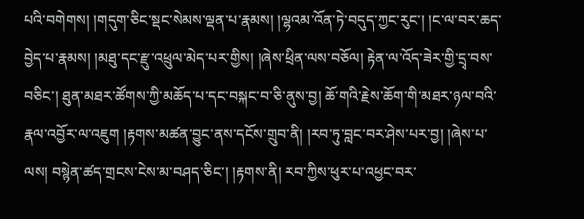པའི་བགེགས། །གདུག་ཅིང་སྡང་སེམས་ལྡན་པ་རྣམས། །ལྷའམ་འོན་ཏེ་བདུད་ཀྱང་རུང་། །ང་ལ་བར་ཆད་བྱེད་པ་རྣམས། །མཐུ་དང་རྫུ་འཕྲུལ་མེད་པར་གྱིས། །ཞེས་ཕྲིན་ལས་བཅོལ། རྟེན་ལ་འོད་ཟེར་གྱི་དྲྭ་བས་བཅིང་། ཐུན་མཐར་ཚོགས་ཀྱི་མཆོད་པ་དང་བསྐང་བ་ཅི་ནུས་བྱ། ཆོ་གའི་རྗེས་ཆོག་གི་མཐར་ཉལ་བའི་རྣལ་འབྱོར་ལ་འཇུག །རྟགས་མཚན་བྱུང་ནས་དངོས་གྲུབ་ནི། །རབ་ཏུ་བླང་བར་ཤེས་པར་བྱ། །ཞེས་པ་ལས། བསྙེན་ཚད་གྲངས་ངེས་མ་བཤད་ཅིང་། །རྟགས་ནི། རབ་ཀྱིས་ཕུར་པ་འཕྱང་བར་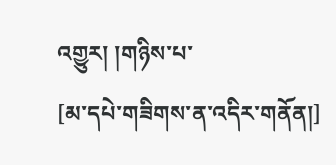འགྱུར། །གཉིས་པ་
[མ་དཔེ་གཟིགས་ན་འདིར་གནོན།]